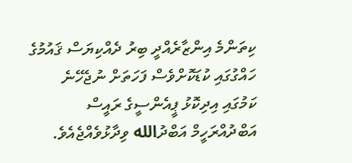ކިތަންމެ އިންޒާރެއްދީ ބިރު ދެއްކިޔަސް ޤައުމުގެ ހައްގުގައި ކުޑަކޮށްވެސް ފަހަތަށް ނުޖެހޭނެ ކަމުގައި އިދިކޮޅު ޕީއެންސީގެ ރައީސް އަބްދުއްރަހީމް އަބްދުالله ވިދާޅުވެއްޖެއެވެ.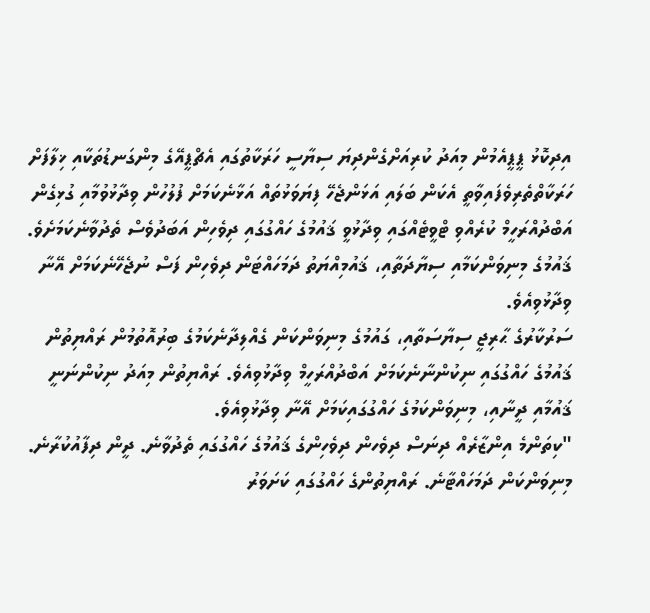އިދިކޮޅު ޕީޕީއެމުން މިއަދު ކުރިއަށްގެންދިޔަ ސިޔާސީ ހަރަކާތުގައި އެޗްޕީއޭގެ މިންގަނޑުތަކާއި ޚިލާފަށް ހަރަކާތްތެރިވެފައިވާތީ އެކަން ބަލައި އަޅަންޖެހޭ ފިޔަވަޅުތައް އަޅާނެކަމަށް ފުލުހުން ވިދާޅުވުމާއި ގުޅިގެން އަބްދުއްރަހީމް ކުރެއްވި ޓްވީޓެއްގައި ވިދާޅުވީ ޤައުމުގެ ހައްގުގައި ދިވެހިން އަބަދުވެސް ތެދުވާނެކަމަށެވެ. ޤައުމުގެ މިނިވަންކަމާއި ސިޔާދަތާއި، ޤައުމިއްޔަތު ދަމަހައްޓަން ދިވެހިން ފަސް ނުޖެހޭނެކަމަށް އޭނާ ވިދާޅުވިއެވެ.
ސަރުކާރުގެ ޙާރިޖީ ސިޔާސަތާއި، ގައުމުގެ މިނިވަންކަން ގެއްލިދާނެކަމުގެ ބިރުއޮތުމުން ރައްޔިތުން ޤައުމުގެ ހައްގުގައި ނިކުންނާނެކަމަށް އަބްދުއްރަހީމް ވިދާޅުވިއެވެ. ރައްޔިތުން މިއަދު ނިކުންނަނީ ޤައުމާއި ދީނާއި، މިނިވަންކަމުގެ ހައްގުގައިކަމަށް އޭނާ ވިދާޅުވިއެވެ.
"ކިތަންމެ އިންޒާރެއް ދިނަސް ދިވެހން ދިވެހިންގެ ޤައުމުގެ ހައްގުގައި ތެދުވާނެ. ދީން ދިފާއުކުރާނެ. މިނިވަންކަން ދަމަހައްޓާނެ. ރައްޔިތުންގެ ހައްގުގައި ކަށަވަރު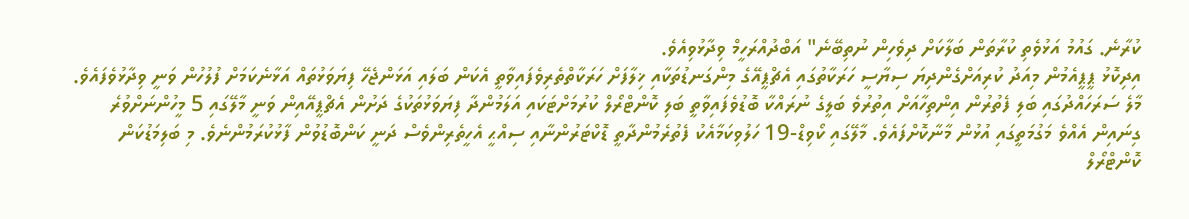ކުރާނެ. ގައުމު އަޅުވެތި ކުރާތަން ބަލާކަށް ދިވެހިން ނުތިބޭނެ" އަބްދުއްރަހީމް ވިދާޅުވިއެވެ.
އިދިކޮޅު ޕީޕީއެމުން މިއަދު ކުރިއަށްގެންދިޔަ ސިޔާސީ ހަރަކާތުގައި އެޗްޕީއޭގެ މިންގަނޑުތަކާއި ޚިލާފަށް ހަރަކާތްތެރިވެފައިވާތީ އެކަން ބަލައި އަޅަންޖެހޭ ފިޔަވަޅުތައް އަޅާނެކަމަށް ފުލުހުން ވަނީ ވިދާޅުވެފައެވެ.
މާލެ ސަރަހައްދުގައި ބަލި ފެތުރުން އިންތިހާއަށް އިތުރުވެ ބަލީގެ ނުރައްކާ ބޮޑުވެފައިވާތީ ބަލި ކޮންޓްރޯލް ކުރުމަށްޓަކައި އަލަމުންދާ ފިޔަވަޅުތަކުގެ ދަށުން އެޗްޕީއޭއިން ވަނީ މާލޭގައި 5 މީހުންނަށްވުރެ ގިނައިން އެއްވެ މަގުމަތީގައި އުޅުން މާނާކޮށްފައެވެ. މާލޭގައި ކޯވިޑް-19 ހަލުވިކަމާއެކު ފެތުރެމުންދާތީ ޑޮކްޓަރުންނާއި ސިއްޙީ އެހީތެރިންވެސް ދަނީ ކަންބޮޑުވުން ފާޅުކުރަމުންނެވެ. މި ބަލިމަޑުކަން ކޮންޓްރޯލް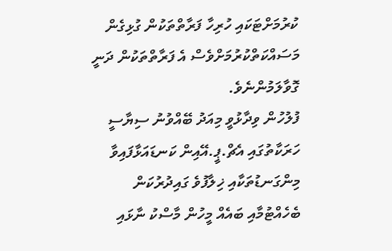ކުރުމަށްޓަކައި ހުރިހާ ފަރާތްތަކުން ގުޅިގެން މަސައްކަތްކުރުމަށްވެސް އެ ފަރާތްތަކުން ދަނީ ގޮވާލަމުންނެވެ.
ފުލުހުން ވިދާޅުވީ މިއަދު ބޭއްވުނު ސިޔާސީ ހަރަކާތުގައި އެޗް.ޕީ.އޭއިން ކަނޑައަޅާފައިވާ މިންގަނޑުތަކާއި ޚިލާފުވެ ގައިދުރުކަން ބެހެއްޓުމާއި ބައެއް މީހުން މާސްކު ނާޅައި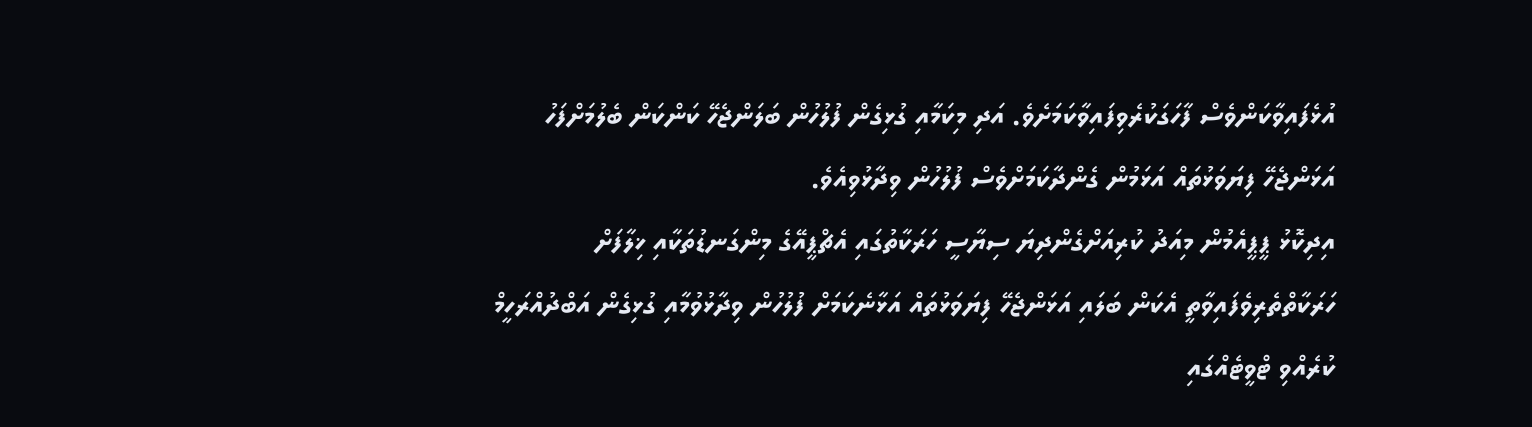އުޅެފައިވާކަންވެސް ފާހަގަކުރެވިފައިވާކަމަށެވެ. އަދި މިކަމާއި ގުޅިގެން ފުލުހުން ބަލަންޖެހޭ ކަންކަން ބެލުމަށްފަހު އަޅަންޖެހޭ ފިޔަވަޅުތައް އަޅަމުން ގެންދާކަމަށްވެސް ފުލުހުން ވިދާޅުވިއެވެ.
އިދިކޮޅު ޕީޕީއެމުން މިއަދު ކުރިއަށްގެންދިޔަ ސިޔާސީ ހަރަކާތުގައި އެޗްޕީއޭގެ މިންގަނޑުތަކާއި ޚިލާފަށް ހަރަކާތްތެރިވެފައިވާތީ އެކަން ބަލައި އަޅަންޖެހޭ ފިޔަވަޅުތައް އަޅާނެކަމަށް ފުލުހުން ވިދާޅުވުމާއި ގުޅިގެން އަބްދުއްރަހީމް ކުރެއްވި ޓްވީޓެއްގައި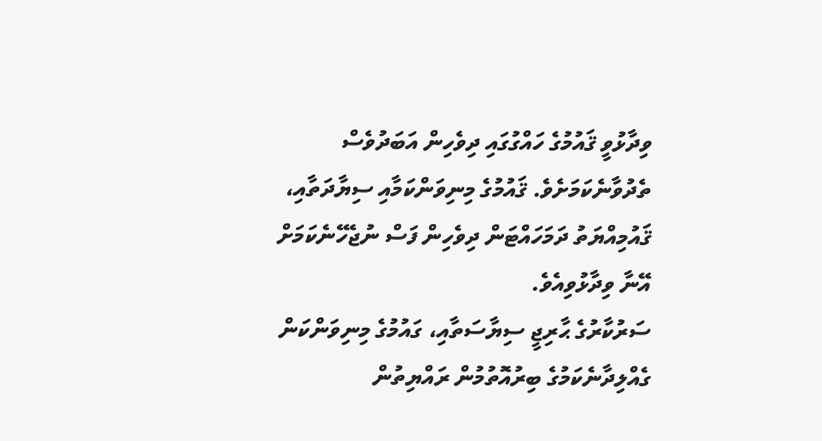ވިދާޅުވީ ޤައުމުގެ ހައްގުގައި ދިވެހިން އަބަދުވެސް ތެދުވާނެކަމަށެވެ. ޤައުމުގެ މިނިވަންކަމާއި ސިޔާދަތާއި، ޤައުމިއްޔަތު ދަމަހައްޓަން ދިވެހިން ފަސް ނުޖެހޭނެކަމަށް އޭނާ ވިދާޅުވިއެވެ.
ސަރުކާރުގެ ޙާރިޖީ ސިޔާސަތާއި، ގައުމުގެ މިނިވަންކަން ގެއްލިދާނެކަމުގެ ބިރުއޮތުމުން ރައްޔިތުން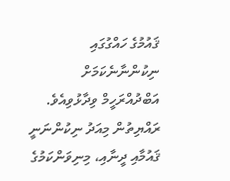ޤައުމުގެ ހައްގުގައި ނިކުންނާނެކަމަށް އަބްދުއްރަހީމް ވިދާޅުވިއެވެ. ރައްޔިތުން މިއަދު ނިކުންނަނީ ޤައުމާއި ދީނާއި، މިނިވަންކަމުގެ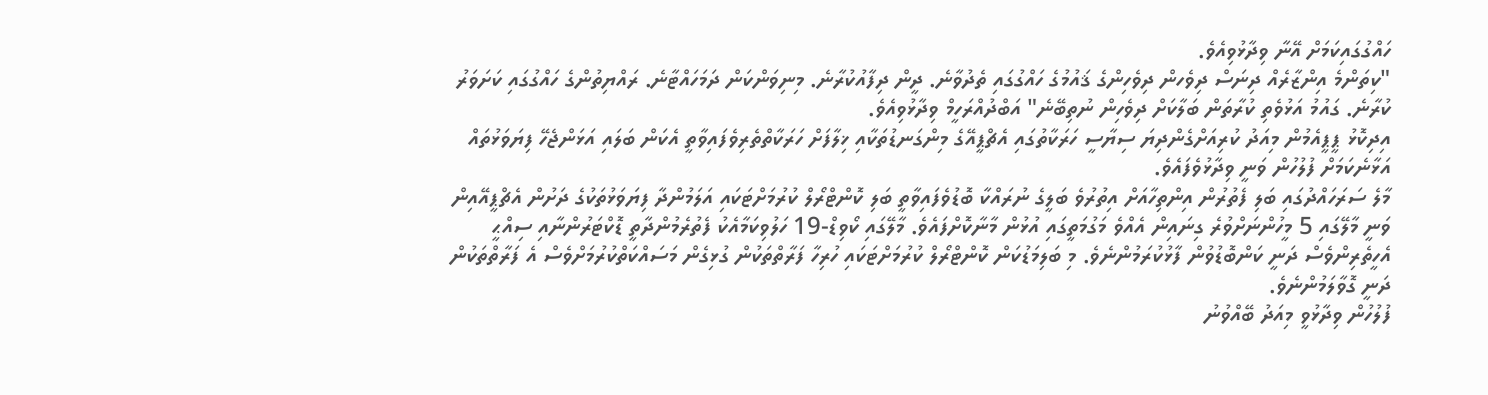ހައްގުގައިކަމަށް އޭނާ ވިދާޅުވިއެވެ.
"ކިތަންމެ އިންޒާރެއް ދިނަސް ދިވެހން ދިވެހިންގެ ޤައުމުގެ ހައްގުގައި ތެދުވާނެ. ދީން ދިފާއުކުރާނެ. މިނިވަންކަން ދަމަހައްޓާނެ. ރައްޔިތުންގެ ހައްގުގައި ކަށަވަރު ކުރާނެ. ގައުމު އަޅުވެތި ކުރާތަން ބަލާކަށް ދިވެހިން ނުތިބޭނެ" އަބްދުއްރަހީމް ވިދާޅުވިއެވެ.
އިދިކޮޅު ޕީޕީއެމުން މިއަދު ކުރިއަށްގެންދިޔަ ސިޔާސީ ހަރަކާތުގައި އެޗްޕީއޭގެ މިންގަނޑުތަކާއި ޚިލާފަށް ހަރަކާތްތެރިވެފައިވާތީ އެކަން ބަލައި އަޅަންޖެހޭ ފިޔަވަޅުތައް އަޅާނެކަމަށް ފުލުހުން ވަނީ ވިދާޅުވެފައެވެ.
މާލެ ސަރަހައްދުގައި ބަލި ފެތުރުން އިންތިހާއަށް އިތުރުވެ ބަލީގެ ނުރައްކާ ބޮޑުވެފައިވާތީ ބަލި ކޮންޓްރޯލް ކުރުމަށްޓަކައި އަލަމުންދާ ފިޔަވަޅުތަކުގެ ދަށުން އެޗްޕީއޭއިން ވަނީ މާލޭގައި 5 މީހުންނަށްވުރެ ގިނައިން އެއްވެ މަގުމަތީގައި އުޅުން މާނާކޮށްފައެވެ. މާލޭގައި ކޯވިޑް-19 ހަލުވިކަމާއެކު ފެތުރެމުންދާތީ ޑޮކްޓަރުންނާއި ސިއްޙީ އެހީތެރިންވެސް ދަނީ ކަންބޮޑުވުން ފާޅުކުރަމުންނެވެ. މި ބަލިމަޑުކަން ކޮންޓްރޯލް ކުރުމަށްޓަކައި ހުރިހާ ފަރާތްތަކުން ގުޅިގެން މަސައްކަތްކުރުމަށްވެސް އެ ފަރާތްތަކުން ދަނީ ގޮވާލަމުންނެވެ.
ފުލުހުން ވިދާޅުވީ މިއަދު ބޭއްވުނު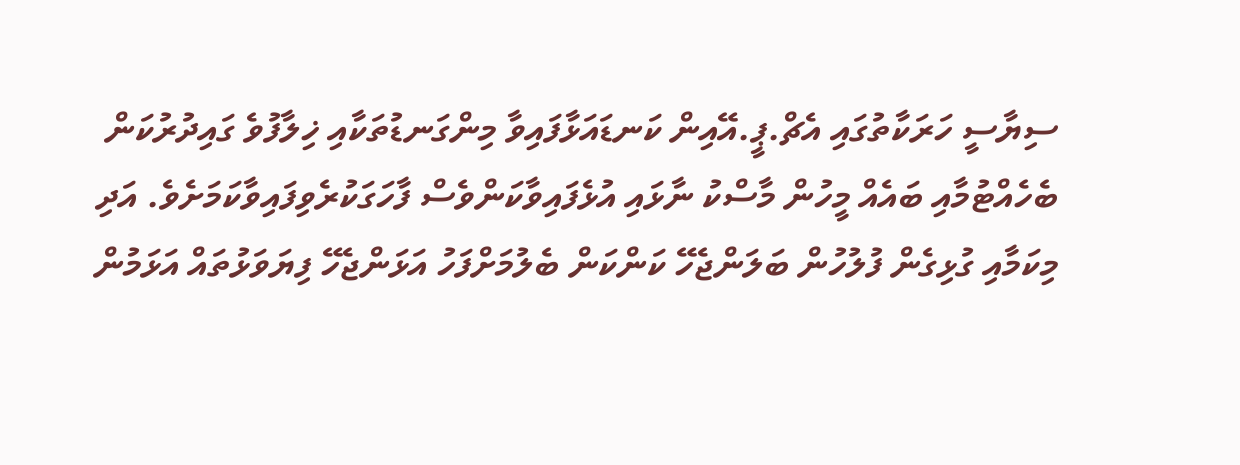ސިޔާސީ ހަރަކާތުގައި އެޗް.ޕީ.އޭއިން ކަނޑައަޅާފައިވާ މިންގަނޑުތަކާއި ޚިލާފުވެ ގައިދުރުކަން ބެހެއްޓުމާއި ބައެއް މީހުން މާސްކު ނާޅައި އުޅެފައިވާކަންވެސް ފާހަގަކުރެވިފައިވާކަމަށެވެ. އަދި މިކަމާއި ގުޅިގެން ފުލުހުން ބަލަންޖެހޭ ކަންކަން ބެލުމަށްފަހު އަޅަންޖެހޭ ފިޔަވަޅުތައް އަޅަމުން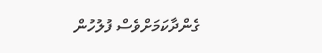ގެންދާކަމަށްވެސް ފުލުހުން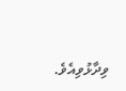ވިދާޅުވިއެވެ.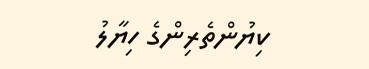ކިޔުންތެރިންގެ ހިޔާލު